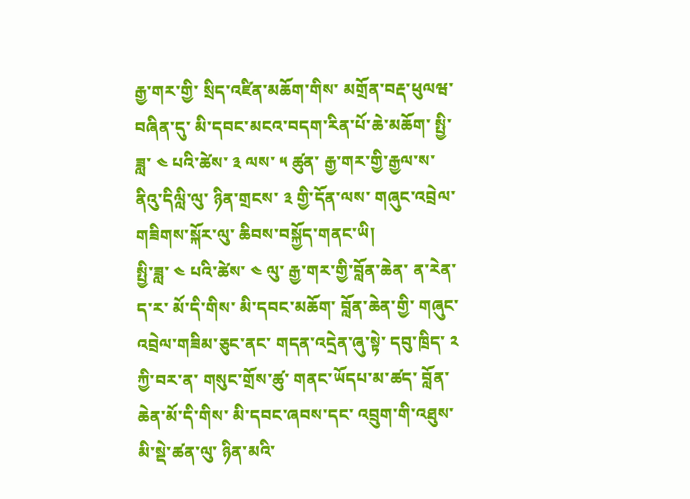རྒྱ་གར་གྱི་ སྲིད་འཛིན་མཆོག་གིས་ མགྲོན་བརྡ་ཕུལཝ་བཞིན་དུ་ མི་དབང་མངའ་བདག་རིན་པོ་ཆེ་མཆོག་ སྤྱི་ཟླ་ ༤ པའི་ཚེས་ ༣ ལས་ ༥ ཚུན་ རྒྱ་གར་གྱི་རྒྱལ་ས་ ནིའུ་དིལླི་ལུ་ ཉིན་གྲངས་ ༣ གྱི་དོན་ལས་ གཞུང་འབྲེལ་གཟིགས་སྐོར་ལུ་ ཆིབས་བསྐྱོད་གནང་ཡི།
སྤྱི་ཟླ་ ༤ པའི་ཚེས་ ༤ ལུ་ རྒྱ་གར་གྱི་བློན་ཆེན་ ན་རེན་ད་ར་ མོ་དི་གིས་ མི་དབང་མཆོག་ བློན་ཆེན་གྱི་ གཞུང་འབྲེལ་གཟིམ་ཅུང་ནང་ གདན་འདྲེན་ཞུ་སྟེ་ དབུ་ཁྲིད་ ༢ ཀྱི་བར་ན་ གསུང་གྲོས་ཚུ་ གནང་ཡོདཔ་མ་ཚད་ བློན་ཆེན་མོ་དི་གིས་ མི་དབང་ཞབས་དང་ འབྲུག་གི་འཐུས་མི་སྡེ་ཚན་ལུ་ ཉིན་མའི་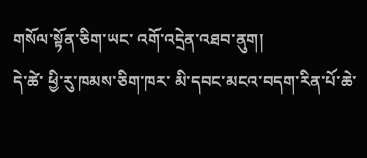གསོལ་སྟོན་ཅིག་ཡང་ འགོ་འདྲེན་འཐབ་ནུག།
དེ་ཚེ་ ཕྱི་རུ་ཁམས་ཅིག་ཁར་ མི་དབང་མངའ་བདག་རིན་པོ་ཆེ་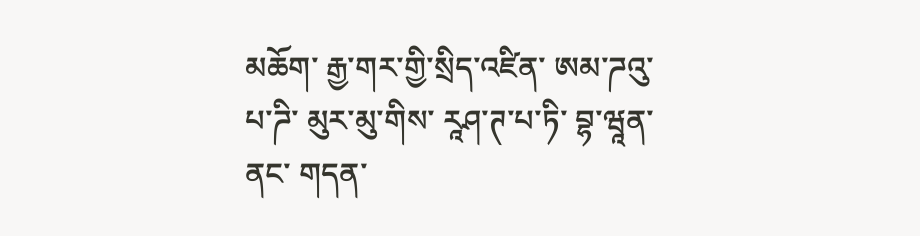མཆོག་ རྒྱ་གར་གྱི་སྲིད་འཛིན་ ཨམ་ཌའུ་པ་ཌི་ མུར་མུ་གིས་ རཱཤ་ཊ་པ་ཏི་ བྷ་ཝཱན་ནང་ གདན་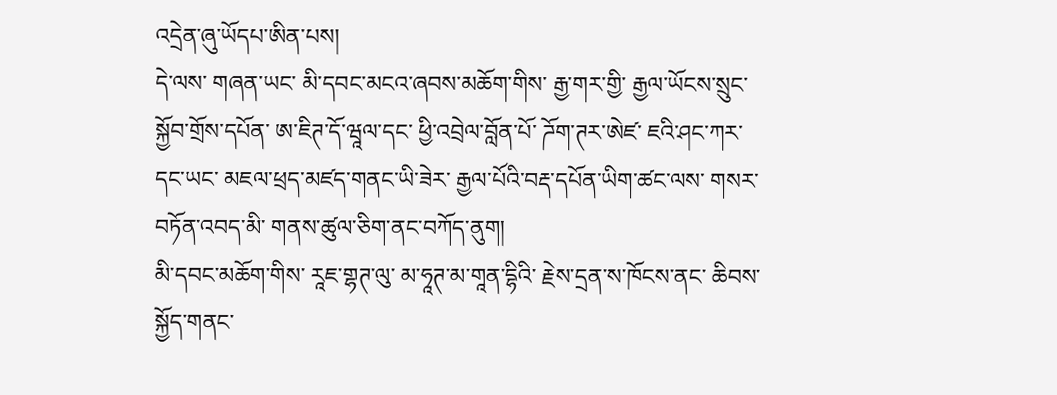འདྲེན་ཞུ་ཡོདཔ་ཨིན་པས།
དེ་ལས་ གཞན་ཡང་ མི་དབང་མངའ་ཞབས་མཆོག་གིས་ རྒྱ་གར་གྱི་ རྒྱལ་ཡོངས་སྲུང་སྐྱོབ་གྲོས་དཔོན་ ཨ་ཇིཊ་དོ་ཝཱལ་དང་ ཕྱི་འབྲེལ་བློན་པོ་ ཌོག་ཊར་ཨེཛ་ ཇའི་ཤང་ཀར་དང་ཡང་ མཇལ་ཕྲད་མཛད་གནང་ཡི་ཟེར་ རྒྱལ་པོའི་བརྡ་དཔོན་ཡིག་ཚང་ལས་ གསར་བཏོན་འབད་མི་ གནས་ཚུལ་ཅིག་ནང་བཀོད་ནུག།
མི་དབང་མཆོག་གིས་ རཱཇ་གྷཊ་ལུ་ མ་ཧཱཊ་མ་གཱན་དྷིའི་ རྗེས་དྲན་ས་ཁོངས་ནང་ ཆིབས་སྐྱོད་གནང་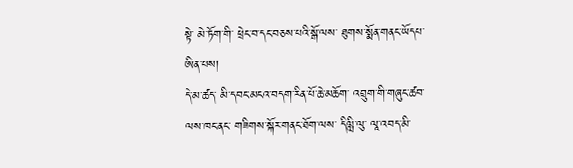སྟེ་ མེ་ཏོག་གི་ ཕྲེང་བ་དང་བཅས་པའི་སྒོ་ལས་ ཐུགས་སྨོན་གནང་ཡོདཔ་ཨིན་པས།
དེ་མ་ཚད་ མི་དབང་མངའ་བདག་རིན་པོ་ཆེ་མཆོག་ འབྲུག་གི་གཞུང་ཚབ་ལས་ཁང་ནང་ གཟིགས་སྐོར་གནང་ཐོག་ལས་ དིལླི་ལུ་ ལཱ་འབད་མི་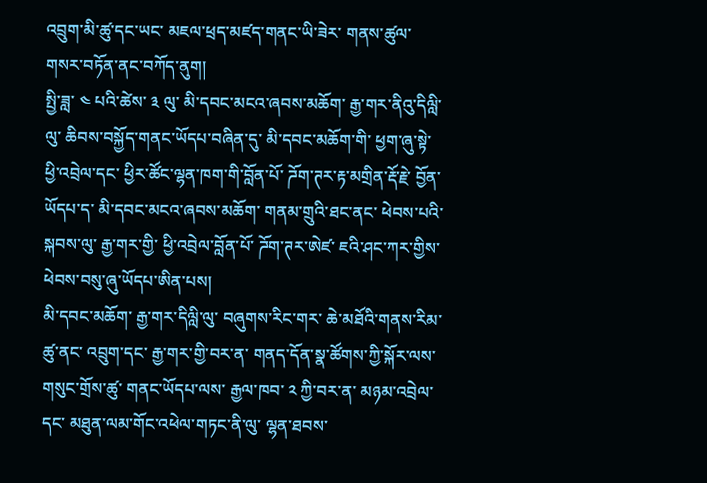འབྲུག་མི་ཚུ་དང་ཡང་ མཇལ་ཕྲད་མཛད་གནང་ཡི་ཟེར་ གནས་ཚུལ་གསར་བཏོན་ནང་བཀོད་ནུག།
སྤྱི་ཟླ་ ༤ པའི་ཚེས་ ༣ ལུ་ མི་དབང་མངའ་ཞབས་མཆོག་ རྒྱ་གར་ནིའུ་དིལླི་ལུ་ ཆིབས་བསྐྱོད་གནང་ཡོདཔ་བཞིན་དུ་ མི་དབང་མཆོག་གི་ ཕྱག་ཞུ་སྟེ་ ཕྱི་འབྲེལ་དང་ ཕྱིར་ཚོང་ལྷན་ཁག་གི་བློན་པོ་ ཌོག་ཊར་རྟ་མགྲིན་རྡོ་རྗེ་ བྱོན་ཡོདཔ་ད་ མི་དབང་མངའ་ཞབས་མཆོག་ གནམ་གྲུའི་ཐང་ནང་ ཕེབས་པའི་སྐབས་ལུ་ རྒྱ་གར་གྱི་ ཕྱི་འབྲེལ་བློན་པོ་ ཌོག་ཊར་ཨེཛ་ ཇའི་ཤང་ཀར་གྱིས་ ཕེབས་བསུ་ཞུ་ཡོདཔ་ཨིན་པས།
མི་དབང་མཆོག་ རྒྱ་གར་དིལླི་ལུ་ བཞུགས་རིང་གར་ ཆེ་མཐོའི་གནས་རིམ་ཚུ་ནང་ འབྲུག་དང་ རྒྱ་གར་གྱི་བར་ན་ གནད་དོན་སྣ་ཚོགས་ཀྱི་སྐོར་ལས་ གསུང་གྲོས་ཚུ་ གནང་ཡོདཔ་ལས་ རྒྱལ་ཁབ་ ༢ ཀྱི་བར་ན་ མཉམ་འབྲེལ་དང་ མཐུན་ལམ་གོང་འཕེལ་གཏང་ནི་ལུ་ ལྷན་ཐབས་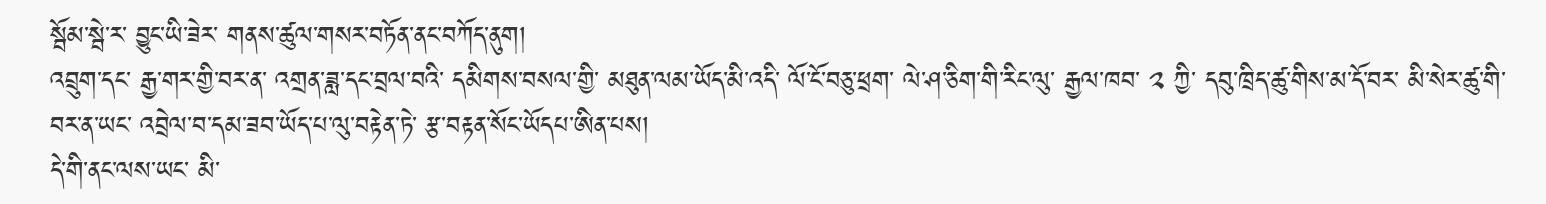སྦོམ་སྦེ་ར་ བྱུང་ཡི་ཟེར་ གནས་ཚུལ་གསར་བཏོན་ནང་བཀོད་ནུག།
འབྲུག་དང་ རྒྱ་གར་གྱི་བར་ན་ འགྲན་ཟླ་དང་བྲལ་བའི་ དམིགས་བསལ་གྱི་ མཐུན་ལམ་ཡོད་མི་འདི་ ལོ་ངོ་བཅུ་ཕྲག་ ལེ་ཤ་ཅིག་གི་རིང་ལུ་ རྒྱལ་ཁབ་ ༢ ཀྱི་ དབུ་ཁྲིད་ཚུ་གིས་མ་དོ་བར་ མི་སེར་ཚུ་གི་བར་ན་ཡང་ འབྲེལ་བ་དམ་ཟབ་ཡོད་པ་ལུ་བརྟེན་ཏེ་ རྩ་བརྟན་སོང་ཡོདཔ་ཨིན་པས།
དེ་གི་ནང་ལས་ཡང་ མི་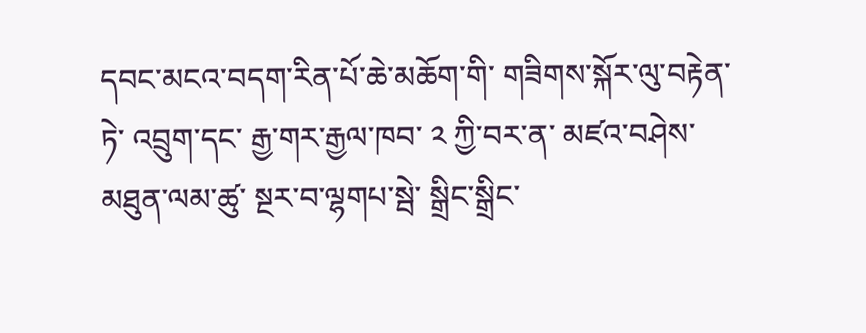དབང་མངའ་བདག་རིན་པོ་ཆེ་མཆོག་གི་ གཟིགས་སྐོར་ལུ་བརྟེན་ཏེ་ འབྲུག་དང་ རྒྱ་གར་རྒྱལ་ཁབ་ ༢ ཀྱི་བར་ན་ མཛའ་བཤེས་མཐུན་ལམ་ཚུ་ སྔར་བ་ལྷགཔ་སྦེ་ སྒྲིང་སྒྲིང་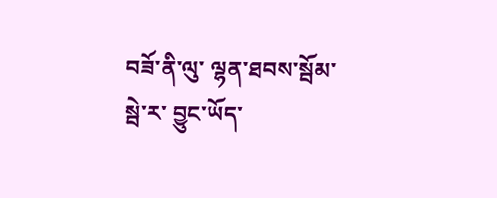བཟོ་ནི་ལུ་ ལྷན་ཐབས་སྦོམ་སྦེ་ར་ བྱུང་ཡོད་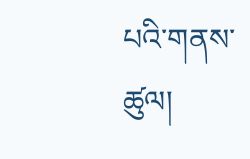པའི་གནས་ཚུལ།